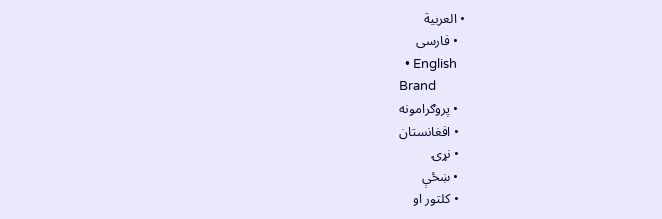• العربية
  • فارسی
  • English
Brand
  • پروګرامونه
  • افغانستان
  • نړۍ
  • ښځې
  • کلتور او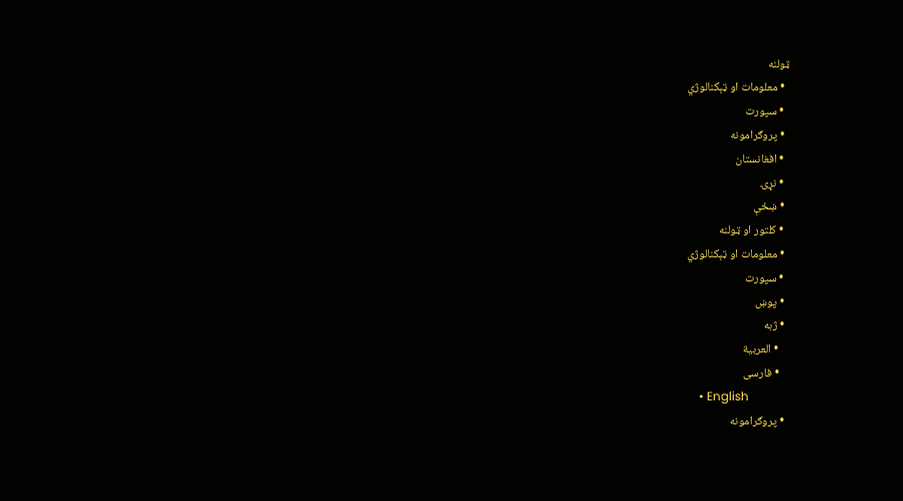ټولنه
  • معلومات او ټېکنالوژي
  • سپورت
  • پروګرامونه
  • افغانستان
  • نړۍ
  • ښځې
  • کلتور او ټولنه
  • معلومات او ټېکنالوژي
  • سپورت
  • پوښ
  • ژبه
    • العربية
    • فارسی
    • English
  • پروګرامونه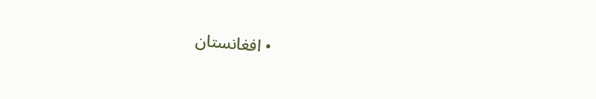• افغانستان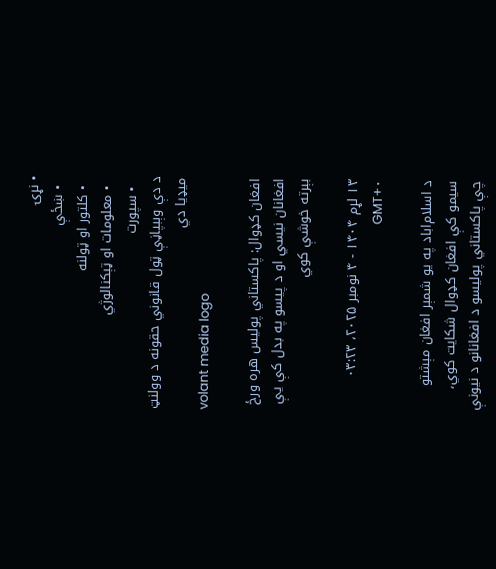• نړۍ
  • ښځې
  • کلتور او ټولنه
  • معلومات او ټېکنالوژي
  • سپورت
د دې وېبپاڼې ټول قانوني حقونه د وولنټ میډیا دي
volant media logo

افغان کډوال: پاکستاني پولیس هره ورځ افغانان نیسي او د پیسو په بدل کې یې بېرته خوشې کوي

۱۳ لړم ۱۴۰۴ - ۴ نومبر ۲۰۲۵، ۰۳:۲۳ GMT+۰

د اسلام‌اباد په یو شمېر افغان مېشتو سیمو کې افغان کډوال شکایت کوي، چې پاکستاني پولیسو د افغانانو د نیونې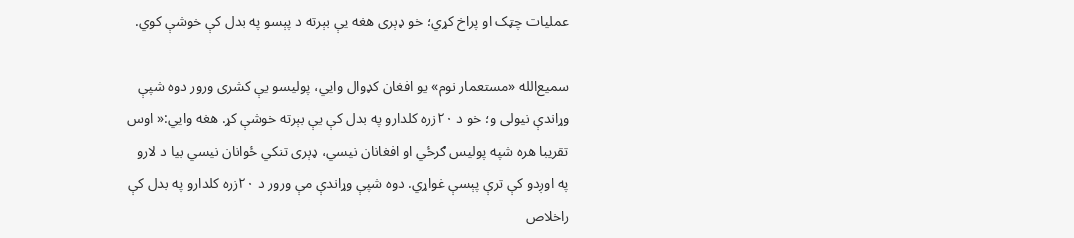عملیات چټک او پراخ کړي؛ خو ډېری هغه یې بېرته د پېسو په بدل کې خوشې کوي.

سمیع‌الله «مستعمار نوم» یو افغان کډوال وايي، پولیسو یې کشری ورور دوه شپې وړاندې نیولی و؛ خو د ۲۰زره کلدارو په بدل کې یې بېرته خوشې کړ. هغه وایي:« اوس تقریبا هره شپه پولیس ګرځي او افغانان نیسي، ډېری تنکي ځوانان نیسي بیا د لارو په اوږدو کې ترې پېسې غواړي. دوه شپې وړاندې مې ورور د ۲۰زره کلدارو په بدل کې راخلاص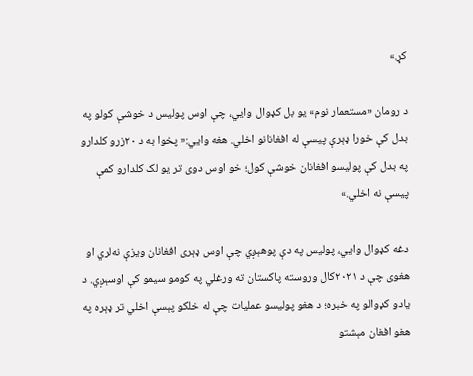کړ.»

د رومان «مستعمار نوم» یو بل کډوال وایي، چې اوس پولیس د خوشې کولو په بدل کې خورا ډېرې پیسې له افغانانو اخلي. هغه وایي:« پخوا به د ۲۰زرو کلدارو په بدل کې پولیسو افغانان خوشې کول؛ خو اوس دوی تر یو لک کلدارو کمې پیسې نه اخلي.»

دغه کډوال وايي، پولیس په دې پوهېږي چې اوس ډېری افغانان ویزې نه‌لري او هغوی چې د ۲۰۲۱کال وروسته پاکستان ته ورغلي په کومو سیمو کې اوسېږي. د یادو کډوالو په خبره؛ د هغو پولیسو عملیات چې له خلکو پېسې اخلي تر ډېره په هغو افغان مېشتو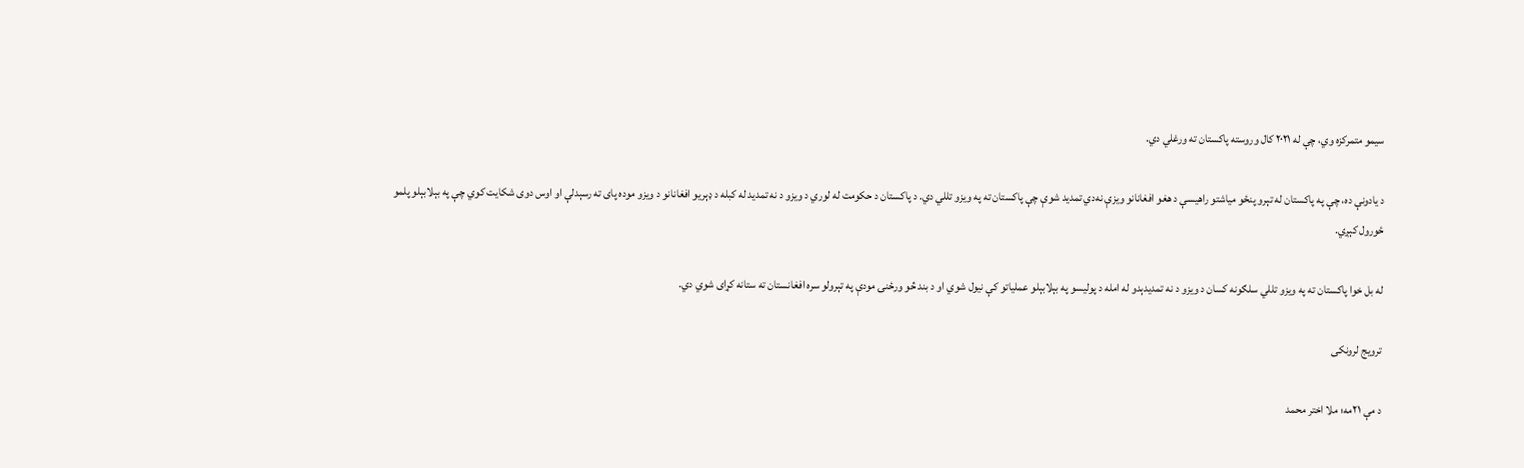سیمو متمرکزه وي، چې له ۲۰۲۱ کال وروسته پاکستان ته ورغلي دي.

د یادونې ده، چې په پاکستان له تېرو پنځو میاشتو راهیسې د هغو افغانانو ویزې نه‌دي تمدید شوې چې پاکستان ته په ویزو تللي دي. د پاکستان د حکومت له لوري د ویزو د نه تمدید له کبله د ډېریو افغانانو د ویزو موده پای ته رسېدلې او اوس دوی شکایت کوي چې په بېلابېلو پلمو ځورول کېږي.

له بل خوا پاکستان ته په ویزو تللي سلګونه کسان د ویزو د نه تمدیدېدو له امله د پولیسو په بېلابېلو عملیاتو کې نیول شوي او د بند څو ورځنۍ مودې په تېرولو سره افغانستان ته ستانه کړای شوي دي.

ترویج لرونکی

د مې ۲۱مه؛ ملا اختر محمد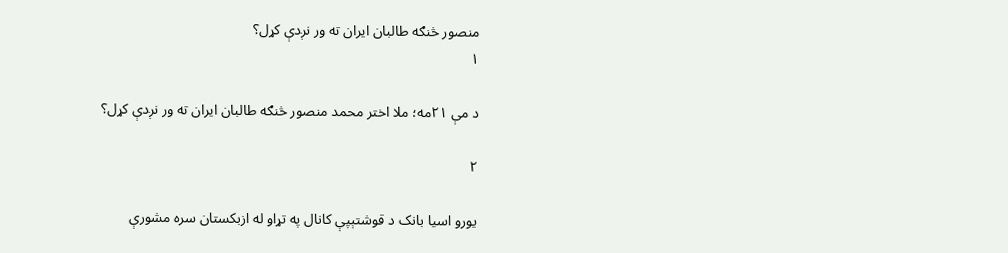منصور څنګه طالبان ایران ته ور نږدې کړل؟
۱

د مې ۲۱مه؛ ملا اختر محمد منصور څنګه طالبان ایران ته ور نږدې کړل؟

۲

یورو اسیا بانک د قوشتېپې کانال په تړاو له ازبکستان سره مشورې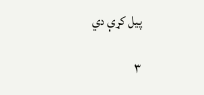پیل کړې دي

۳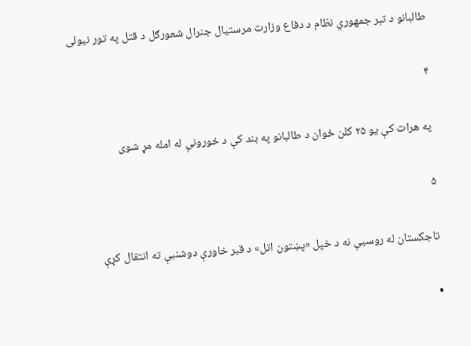طالبانو د تېر جمهوري نظام د دفاع وزارت مرستیال جنرال شعورګل د قتل په تور نیولی

۴

په هرات کې یو ۲۵ کلن ځوان د طالبانو په بند کې د ځورونې له امله مړ شوی

۵

تاجکستان له روسیې نه د خپل «پښتون اتل» د قبر خاورې دوشنبې ته انتقال کړې

•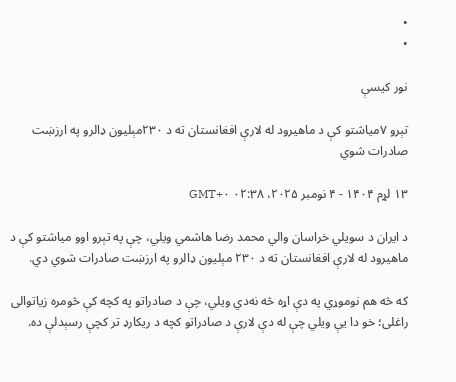•
•

نور کیسې

تېرو ۷میاشتو کې د ماهيرود له لارې افغانستان ته د ۲۳۰مېلیون ډالرو په ارزښت صادرات شوي

۱۳ لړم ۱۴۰۴ - ۴ نومبر ۲۰۲۵، ۰۲:۳۸ GMT+۰

د ایران د سویلي خراسان والي محمد رضا هاشمي ویلي، چې په تېرو اوو میاشتو کې د ماهيرود له لارې افغانستان ته د ۲۳۰ مېلیون ډالرو په ارزښت صادرات شوي دي.

که څه هم نوموړي په دې اړه څه نه‌دي ویلي، چې د صادراتو په کچه کې څومره زیاتوالی راغلی؛ خو دا یې ویلي چې له دې لارې د صادراتو کچه د ریکارډ تر کچې رسېدلې ده.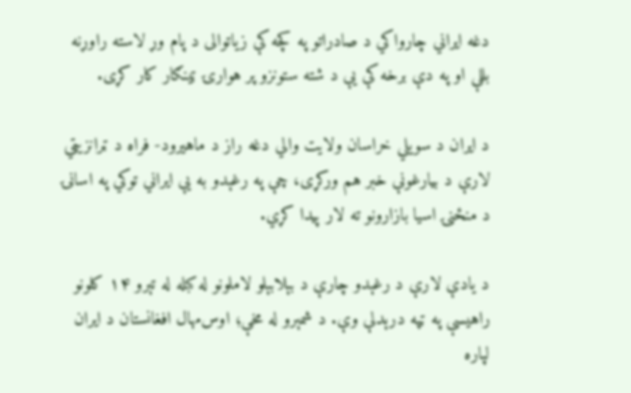دغه ایراني چارواکي د صادراتو په کچه کې زیاتوالی د پام وړ لاسته راوړنه بللې او په دې برخه کې یې د شته ستونزو پر هوارۍ ټینګار کار کړی.

د ایران د سویلي خراسان ولایت والي دغه راز د ماهيرود- فراه د ټرانزیټي لارې د بیارغونې خبر هم ورکړی، چې په رغېدو به یې ايراني توکي په اسانۍ د منځنۍ اسیا بازارونو ته لار پیدا کړي.

د یادې لارې د رغېدو چارې د بېلابېلو لاملونو له کبله له تېرو ۱۴ کلونو راهیسې په ټپه درېدلې وې. د شمېرو له مخې؛ اوس‌مهال افغانستان د ایران لپاره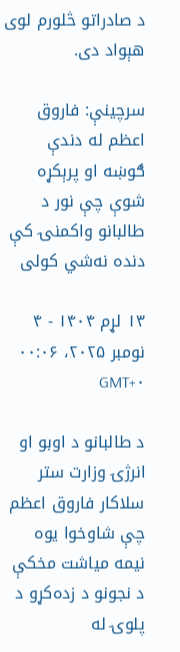د صادراتو څلورم لوی هېواد دی.

سرچینې: فاروق اعظم له دندې ګوښه او پرېکړه شوې چې نور د طالبانو واکمنۍ کې دنده نه‌شي کولی

۱۳ لړم ۱۴۰۴ - ۴ نومبر ۲۰۲۵، ۰۰:۰۶ GMT+۰

د طالبانو د اوبو او انرژۍ وزارت ستر سلاکار فاروق اعظم چې شاوخوا یوه نیمه میاشت مخکې د نجونو د زده‌کړو د پلوۍ له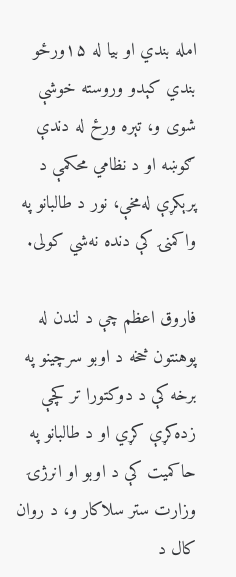امله بندي او بیا له ۱۵ورځو بندي کېدو وروسته خوشې شوی و، تېره ورځ له دندې ګوښه او د نظامي محکمې د پرېکړې له‌مخې، نور د طالبانو په واکمنۍ کې دنده نه‌شي کولی.

فاروق اعظم چې د لندن له پوهنتون څخه د اوبو سرچینو په برخه کې د دوکتورا تر کچې زده‌کړې کړي او د طالبانو په حاکمیت کې د اوبو او انرژۍ وزارت ستر سلاکار و، د روان کال د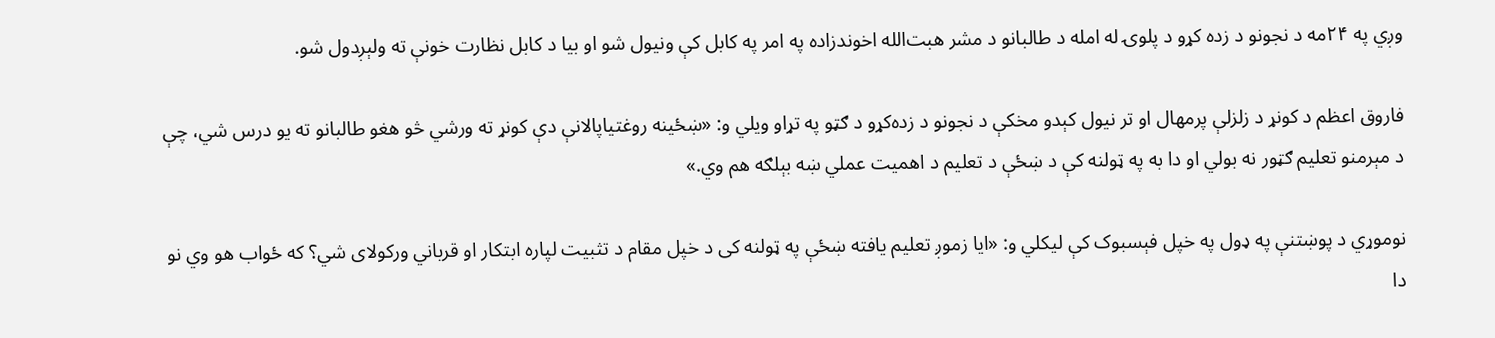وږي په ۲۴مه د نجونو د زده کړو د پلوۍ له امله د طالبانو د مشر هبت‌الله اخوندزاده په امر په کابل کې ونیول شو او بیا د کابل نظارت خونې ته ولېږدول شو.

فاروق اعظم د کونړ د زلزلې پرمهال او تر نیول کېدو مخکې د نجونو د زده‌کړو د ګټو په تړاو ویلي و: «ښځینه روغتیاپالانې دې کونړ ته ورشي څو هغو طالبانو ته یو درس شي، چې د مېرمنو تعلیم ګټور نه بولي او دا به په ټولنه کې د ښځې د تعلیم د اهمیت عملي ښه بېلګه هم وي.»

نوموړي د پوښتنې په ډول په خپل فېسبوک کې لیکلي و: «ایا زموږ تعلیم یافته ښځې په ټولنه کی د خپل مقام د تثبیت لپاره ابتکار او قرباني ورکولای شي؟ که ځواب هو وي نو دا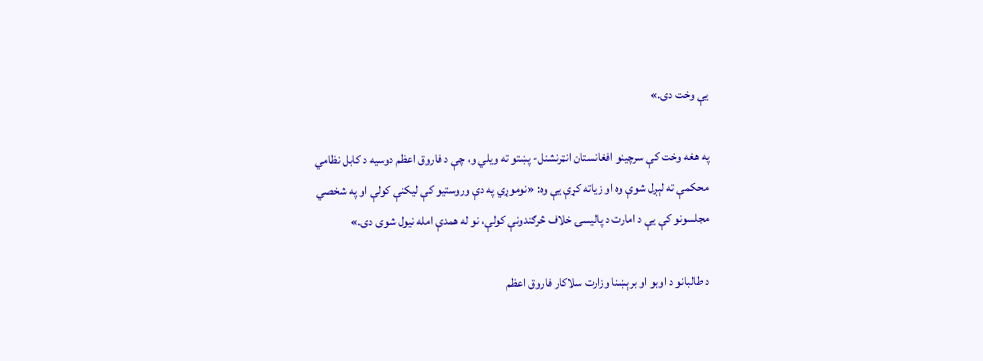یې وخت دی.»

په هغه وخت کې سرچینو افغانستان انټرنشنل- پښتو ته ویلي و، چې د فاروق اعظم دوسیه د کابل نظامي محکمې ته لېږل شوې وه او زیاته کړې یې وه: «نوموړي په دې وروستیو کې لیکنې کولې او په شخصي مجلسونو کې یې د امارت د پالیسۍ خلاف څرګندونې کولې، نو له همدې امله نیول شوی دی.»

د طالبانو د اوبو او برېښنا وزارت سلاکار فاروق اعظم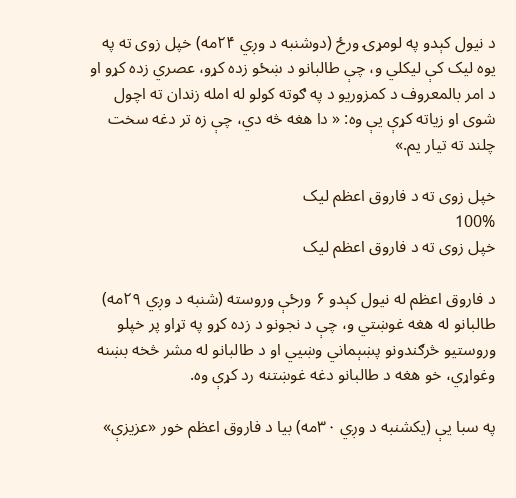د نیول کېدو په لومړۍ ورځ (دوشنبه د وږي ۲۴مه) خپل زوی ته په یوه لیک کې لیکلي و، چې طالبانو د ښځو زده کړو، عصري زده کړو او د امر بالمعروف د کمزوریو د په ګوته کولو له امله زندان ته اچول شوی او زیاته کړې یې وه: « دا هغه څه دي، چې زه تر دغه سخت چلند ته تیار یم.»

خپل زوی ته د فاروق اعظم لیک
100%
خپل زوی ته د فاروق اعظم لیک

د فاروق اعظم له نیول کېدو ۶ ورځې وروسته (شنبه د وږي ۲۹مه) طالبانو له هغه غوښتي و، چې د نجونو د زده کړو په تړاو پر خپلو وروستیو څرګندونو پښېماني وښيي او د طالبانو له مشر څخه بښنه وغواړي، خو هغه د طالبانو دغه غوښتنه رد کړې وه.

په سبا یې (یکشنبه د وږي ۳۰مه) بیا د فاروق اعظم خور «عزیزې»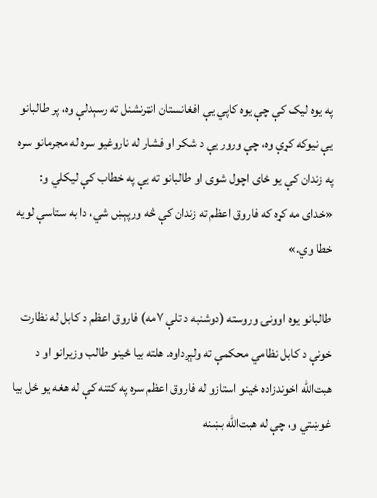په یوه لیک کې چې یوه کاپي یې افغانستان انټرنشنل ته رسېدلې وه، پر طالبانو یې نیوکه کړې وه، چې ورور یې د شکر او فشار له ناروغیو سره له مجرمانو سره په زندان کې یو ځای اچول شوی او طالبانو ته یې په خطاب کې لیکلي و: «خدای مه کړه که فاروق اعظم ته زندان کې څه ورپېښ شي، دا به ستاسې لویه خطا وي.»

طالبانو یوه اوونۍ وروسته (دوشنبه د تلې ۷مه) فاروق اعظم د کابل له نظارت خونې د کابل نظامي محکمې ته ولېږداوه. هلته بیا ځينو طالب وزیرانو او د هبت‌الله اخوندزاده ځينو استازو له فاروق اعظم سره په کتنه کې له هغه یو ځل بیا غوښتي و، چې له هبت‌الله بښنه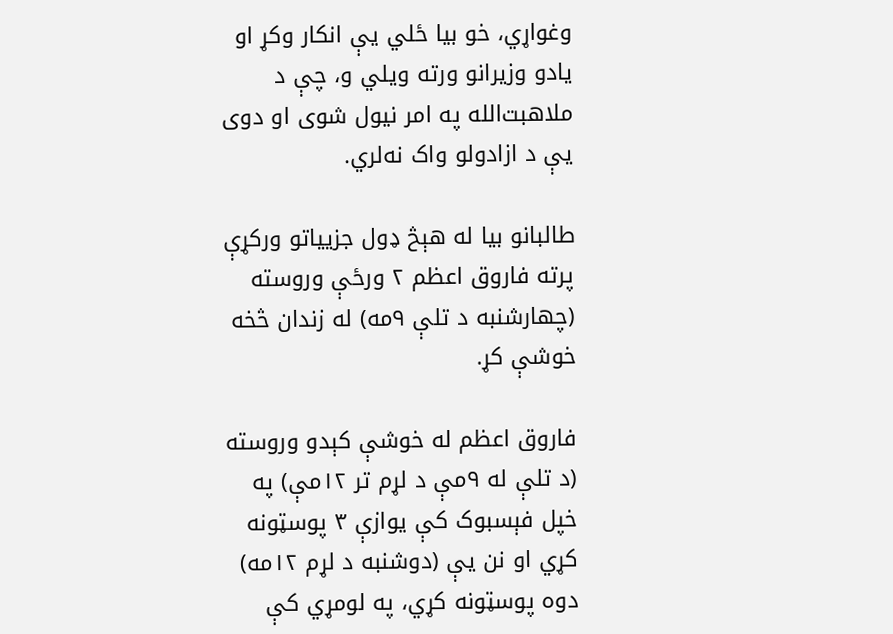وغواړي، خو بیا ځلي یې انکار وکړ او یادو وزیرانو ورته ویلي و، چې د ملاهبت‌الله په امر نیول شوی او دوی یې د ازادولو واک نه‌لري.

طالبانو بیا له هېڅ ډول جزییاتو ورکړې پرته فاروق اعظم ۲ ورځې وروسته (چهارشنبه د تلې ۹مه) له زندان څخه خوشې کړ.

فاروق اعظم له خوشې کېدو وروسته (د تلې له ۹مې د لړم تر ۱۲مې) په خپل فېسبوک کې یوازې ۳ پوسټونه کړي او نن یې (دوشنبه د لړم ۱۲مه) دوه پوسټونه کړي، په لومړي کې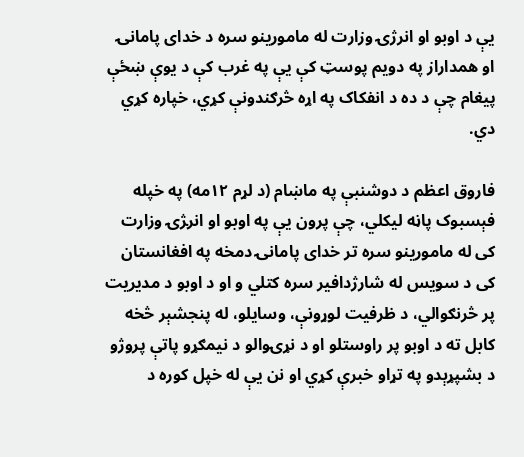یې د اوبو او انرژۍ وزارت له مامورینو سره د خدای پامانۍ او همداراز په دویم پوسټ کې یې په غرب کې د یوې ښځې پیغام چې د ده د انفکاک په اړه څرګندونې کړي، خپاره کړي دي.

فاروق اعظم د دوشنبې په ماښام (د لړم ۱۲مه) په خپله فېسبوک پاڼه لیکلي، چې پرون یې په اوبو او انر‍ژۍ وزارت کی له مامورینو سره تر خدای پامانۍ دمخه په افغانستان کی د سویس له شارژدافیر سره کتلي و او د اوبو د مدیریت پر څرنګوالي، د ظرفیت لوړونې، وسایلو، له پنجشېر څخه کابل ته د اوبو پر راوستلو او د نړۍوالو د نیمګړو پاتې پروژو د بشپړېدو په تړاو خبرې کړي او نن یې له خپل کوره د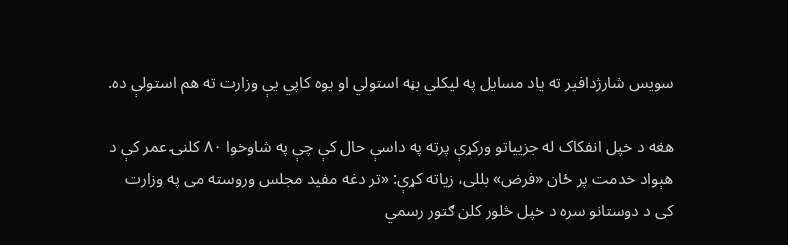سویس شارژدافیر ته یاد مسایل په لیکلي بڼه استولي او یوه کاپي یې وزارت ته هم استولې ده.

هغه د خپل انفکاک له جزییاتو ورکړې پرته په داسې حال کې چې په شاوخوا ۸۰ کلنۍ عمر کې د هېواد خدمت پر ځان «فرض» بللی، زیاته کړې: «تر دغه مفید مجلس وروسته می په وزارت کی د دوستانو سره د خپل څلور کلن ګتور رسمي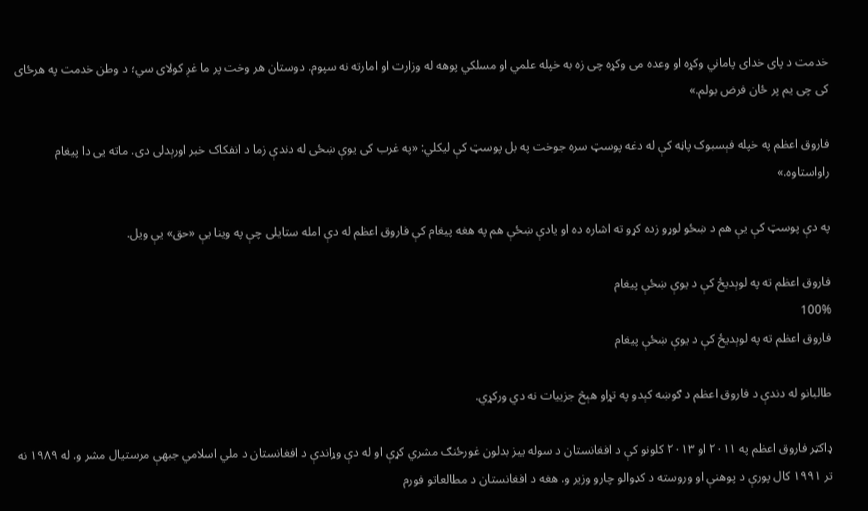خدمت د پای خدای پاماني وکړه او وعده می وکړه چی زه به خپله علمي او مسلکي پوهه له وزارت او امارته نه سپوم. دوستان هر وخت پر ما غږ کولای سي؛ د وطن خدمت په هرځای کی چی یم پر ځان فرض بولم.»

فاروق اعظم په خپله فېسبوک پاڼه کې له دغه پوسټ سره جوخت په بل پوسټ کې لیکلي: «په غرب کی یوې ښځی له دندې زما د انفکاک خبر اورېدلی دی. ماته یی دا پیغام راواستاوه.»

په دې پوسټ کې یې هم د ښځو لوړو زده کړو ته اشاره ده او یادې ښځې هم په هغه پیغام کې فاروق اعظم له دې امله ستایلی چې په وینا یې «حق» یې ویل.

فاروق اعظم ته په لوېدیځ کې د یوې ښځې پیغام
100%
فاروق اعظم ته په لوېدیځ کې د یوې ښځې پیغام

طالبانو له دندې د فاروق اعظم د ګوښه کېدو په تړاو هېڅ جزییات نه دي ورکړي.

ډاکټر فاروق اعظم په ۲۰۱۱ او ۲۰۱۳ کلونو کې د افغانستان د سوله ییز بدلون غورځنګ مشري کړې او له دې وړاندې د افغانستان د ملي اسلامي جبهې مرستیال مشر و. له ۱۹۸۹ نه تر ۱۹۹۱ کال پورې د پوهنې او وروسته د کډوالو چارو وزیر و. هغه د افغانستان د مطالعاتو فورم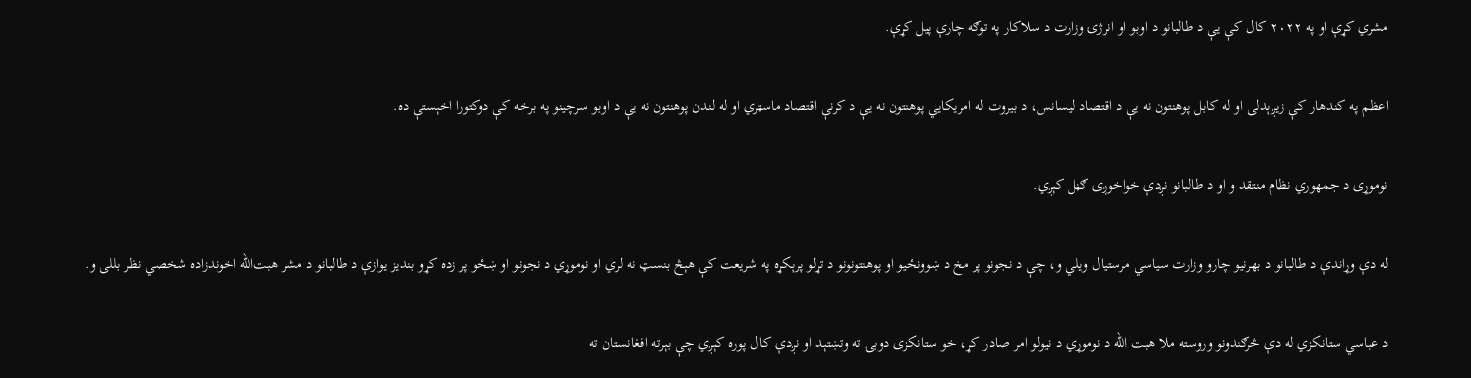مشري کړې او په ۲۰۲۲ کال کې یې د طالبانو د اوبو او انرژۍ وزارت د سلاکار په توګه چارې پیل کړې.

اعظم په کندهار کې زیږېدلی او له کابل پوهنتون نه یې د اقتصاد لیسانس، د بیروت له امریکایي پوهنتون نه یې د کرنې اقتصاد ماسټري او له لندن پوهنتون نه یې د اوبو سرچینو په برخه کې دوکتورا اخېستې ده.

نوموړی د جمهوري نظام منتقد و او د طالبانو نږدې خواخوږی ګڼل کېږي.

له دې وړاندې د طالبانو د بهرنیو چارو وزارت سیاسي مرستیال ویلي و، چې د نجونو پر مخ د ښوونځیو او پوهنتونونو د تړلو پرېکړه په شریعت کې هېڅ بنسټ نه لري او نوموړي د نجونو او ښځو پر زده کړو بندیز یوازې د طالبانو د مشر هبت‌الله اخوندزاده شخصي نظر بللی و.

د عباسي ستانکزي له دې څرګندونو وروسته ملا هبت الله د نوموړي د نیولو امر صادر کړ، خو ستانکزی دوبۍ ته وتښتېد او نږدې کال پوره کېږي چې بېرته افغانستان ته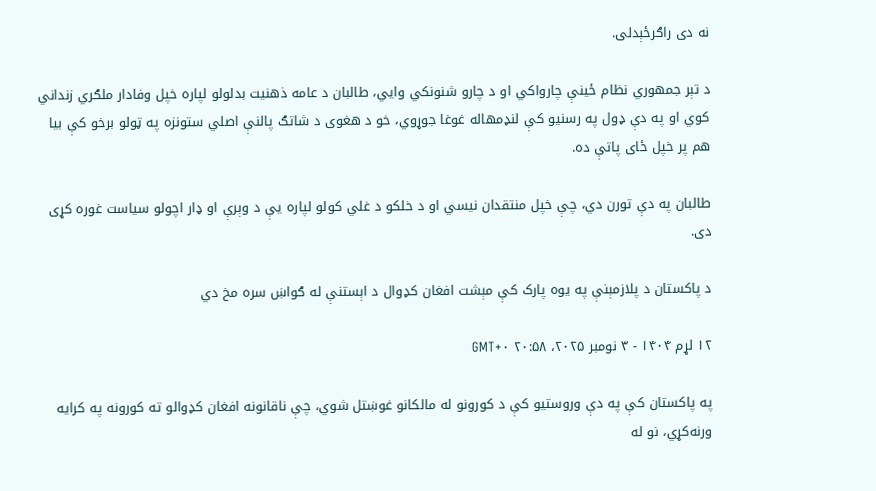نه دی راګرځېدلی.

د تېر جمهوري نظام ځینې چارواکي او د چارو شنونکي وايي، طالبان د عامه ذهنیت بدلولو لپاره خپل وفادار ملګري زنداني کوي او په دې ډول په رسنیو کې لنډمهاله غوغا جوړوي، خو د هغوی د شاتګ پالنې اصلي ستونزه په ټولو برخو کې بیا هم پر خپل ځای پاتې ده.

طالبان په دې تورن دي، چې خپل منتقدان نیسي او د خلکو د غلي کولو لپاره یې د وېرې او ډار اچولو سیاست غوره کړی دی.

د پاکستان د پلازمېنې په یوه پارک کې مېشت افغان کډوال د اېستنې له ګواښ سره مخ دي

۱۲ لړم ۱۴۰۴ - ۳ نومبر ۲۰۲۵، ۲۰:۵۸ GMT+۰

په پاکستان کې په دې وروستیو کې د کورونو له مالکانو غوښتل شوي، چې ناقانونه افغان کډوالو ته کورونه په کرایه ورنه‌کړي، نو له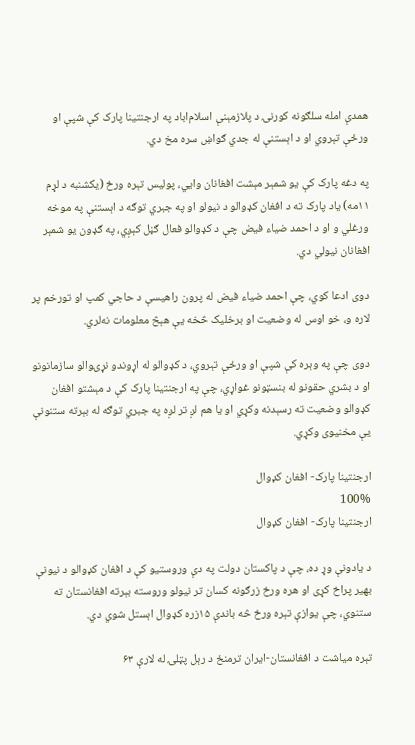همدې امله سلګونه کورنۍ د پلازمېنې اسلام‌اباد په ارجنتینا پارک کې شپې او ورځې تېروي او د اېستنې له جدي ګواښ سره مخ دي.

په دغه پارک کې یو شمېر مېشت افغانان وايي، پولیس تېره ورځ (یکشنبه د لړم ۱۱مه) یاد پارک ته د افغان کډوالو د نیولو او په جبري توګه د اېستنې په موخه ورغلي و او د احمد ضیاء فیض چې د کډوالو فعال ګڼل کېږي، په ګډون یو شمېر افغانان نیولي دي.

دوی ادعا کوي، چې احمد ضیاء فیض له پرون راهیسې د حاجي کمپ او تورخم پر لاره و، خو اوس له وضعیت او برخلیک څخه یې هېڅ معلومات نه‌لري.

دوی چې په وېره کې شپې او ورځې تېروي، د کډوالو له اړوندو نړۍوالو سازمانونو او د بشري حقونو له بنسټونو غواړي، چې په ارجنتینا پارک کې د مېشتو افغان کډوالو وضعیت ته رسېدنه وکړي او یا هم لږ تر لږه په جبري توګه له بېرته ستنونې یې مخنیوی وکړي.

ارجنتینا پارک- افغان کډوال
100%
ارجنتینا پارک- افغان کډوال

د یادونې وړ ده، چې د پاکستان دولت په دې وروستیو کې د افغان کډوالو د نیونې بهیر پراخ کړی او هره ورځ زرګونه کسان تر نیولو وروسته بېرته افغانستان ته ستنوي، چې یوازې تېره ورځ څه باندې ۱۵زره کډوال اېستل شوي دي.

تېره میاشت د افغانستان-ایران ترمنځ د رېل پټلۍ له لارې ۶۳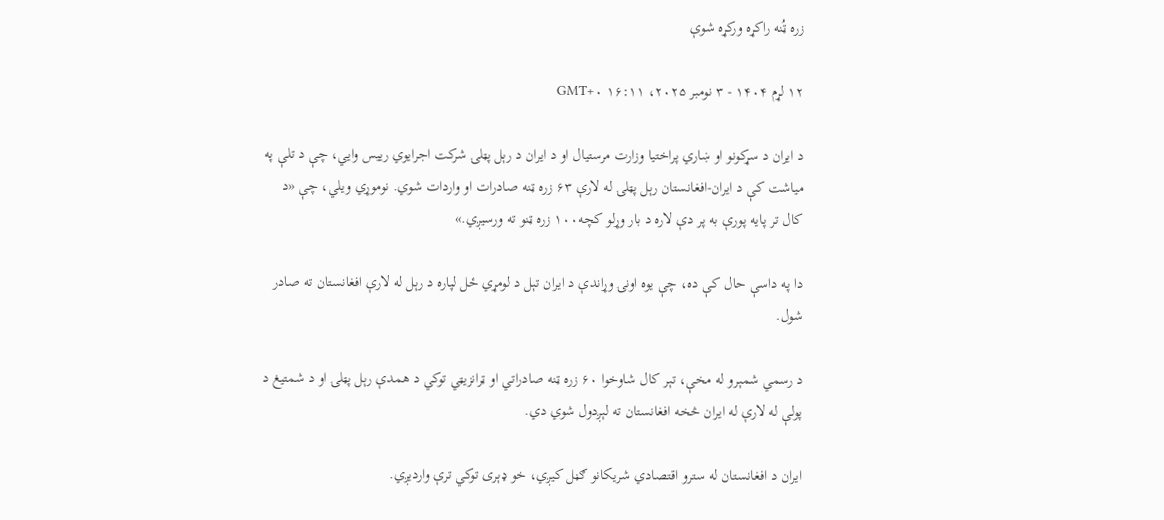زره ټُنه راکړه ورکړه شوې

۱۲ لړم ۱۴۰۴ - ۳ نومبر ۲۰۲۵، ۱۶:۱۱ GMT+۰

د ایران د سړکونو او ښاري پراختیا وزارت مرستیال او د ایران د رېل پټلۍ شرکت اجرایوي رییس وايي، چې د تلې په میاشت کې د ایران-افغانستان رېل پټلۍ له لارې ۶۳ زره ټنه صادرات او واردات شوي. نوموړي ویلي، چې «د کال تر پایه پورې به پر دې لاره د بار وړلو کچه۱۰۰ زره ټنو ته ورسیږي.»

دا په داسې حال کې ده، چې یوه اونۍ وړاندې د ایران تېل د لومړي ځل لپاره د رېل له لارې افغانستان ته صادر شول.

د رسمي شمېرو له مخې، تېر کال شاوخوا ۶۰ زره ټنه صادراتي او ټرانزیټي توکي د همدې رېل پټلۍ او د شمتیغ د پولې له لارې له ایران څخه افغانستان ته لېږدول شوي دي.

ایران د افغانستان له سترو اقتصادي شریکانو ګڼل کیږي، خو ډېری توکي ترې واردیږي.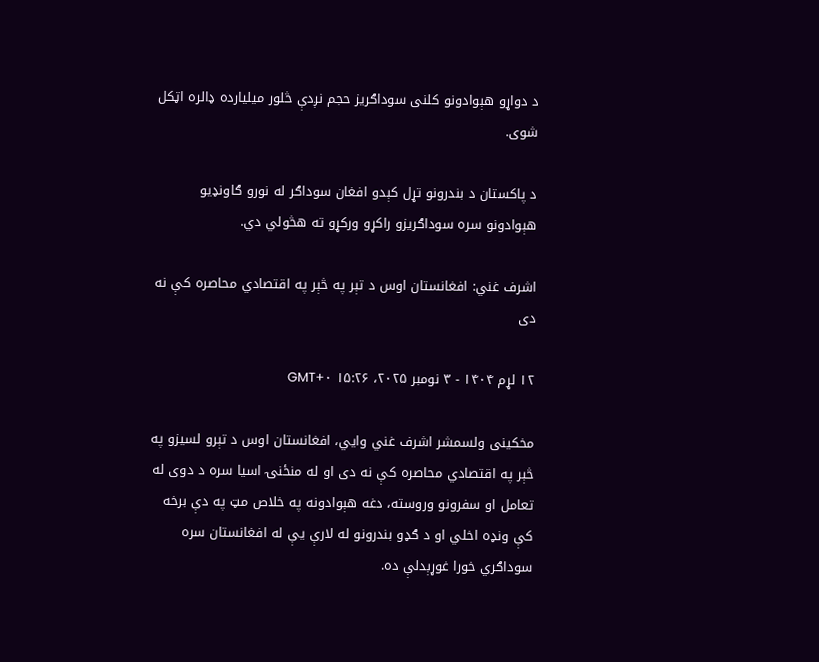د دواړو هېوادونو کلنی سوداګریز حجم نږدې څلور میلیارده ډالره اټکل شوی.

د پاکستان د بندرونو تړل کېدو افغان سوداګر له نورو ګاونډیو هېوادونو سره سوداګریزو راکړو ورکړو ته هڅولي دي.

اشرف غني: افغانستان اوس د تېر په څېر په اقتصادي محاصره کې نه دی

۱۲ لړم ۱۴۰۴ - ۳ نومبر ۲۰۲۵، ۱۵:۲۶ GMT+۰

مخکینی ولسمشر اشرف غني وايي، افغانستان اوس د تېرو لسیزو په څېر په اقتصادي محاصره کې نه دی او له منځنۍ اسیا سره د دوی له تعامل او سفرونو وروسته، دغه هېوادونه په خلاص مټ په دې برخه کې ونډه اخلي او د ګډو بندرونو له لارې یې له افغانستان سره سوداګري خورا غوړېدلې ده.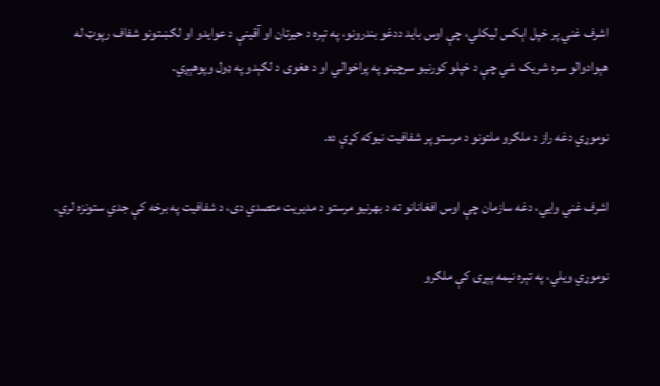اشرف غني پر خپل اېکس لیکلي، چې اوس باید ددغو بندرونو، په تېره د حیرتان او آقینې د عوایدو او لګښتونو شفاف رپوټ له هېوادوالو سره شریک شي چې د خپلو کورنیو سرچینو په پراخوالي او د هغوی د لګېدو په ډول وپوهېږي.

نوموړي دغه راز د ملګرو ملتونو د مرستو پر شفافیت نیوکه کړې ده.

اشرف غني وايي، دغه سازمان چې اوس افغانانو ته د بهرنیو مرستو د مدیریت متصدي دی، د شفافیت په برخه کې جدي ستونزه لري.

نوموړي ویلي، په تېره نیمه پېړۍ کې ملګرو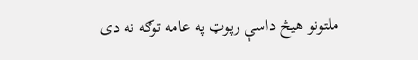ملتونو هیڅ داسې رپوټ په عامه توګه نه دی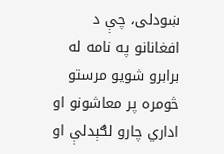ښودلی، چې د افغانانو په نامه له برابرو شویو مرستو څومره پر معاشونو او اداري چارو لګېدلې او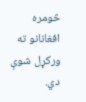څومره افغانانو ته ورکړل شوې دي.